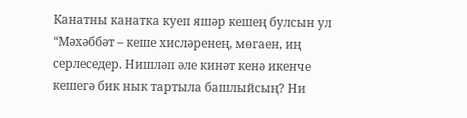Канатны канатка куеп яшәр кешең булсын ул
“Мәхәббәт – кеше хисләренең, мөгаен, иң серлеседер. Нишләп әле кинәт кенә икенче кешегә бик нык тартыла башлыйсың? Ни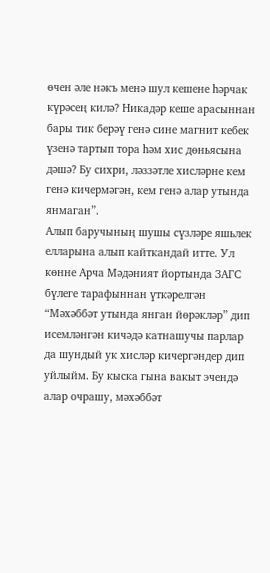өчен әле нәкъ менә шул кешене һәрчак күрәсең килә? Никадәр кеше арасыннан бары тик берәү генә сине магнит кебек үзенә тартып тора һәм хис дөньясына дәшә? Бу сихри, ләззәтле хисләрне кем генә кичермәгән, кем генә алар утында янмаган”.
Алып баручының шушы сүзләре яшьлек елларына алып кайткандай итте. Ул көнне Арча Мәдәният йортында ЗАГС бүлеге тарафыннан үткәрелгән “Мәхәббәт утында янган йөрәкләр” дип исемләнгән кичәдә катнашучы парлар да шундый ук хисләр кичергәндер дип уйлыйм. Бу кыска гына вакыт эчендә алар очрашу, мәхәббәт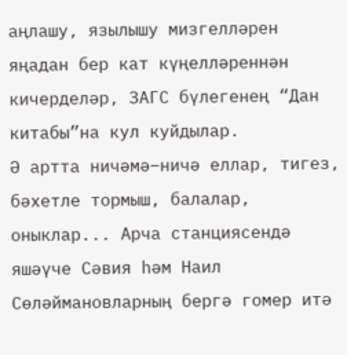аңлашу, язылышу мизгелләрен яңадан бер кат күңелләреннән кичерделәр, ЗАГС бүлегенең “Дан китабы”на кул куйдылар.
Ә артта ничәмә–ничә еллар, тигез, бәхетле тормыш, балалар, оныклар... Арча станциясендә яшәүче Сәвия һәм Наил Сөләймановларның бергә гомер итә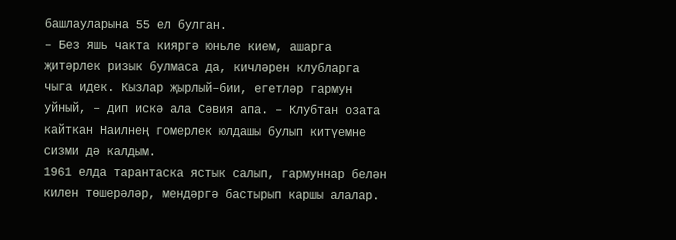башлауларына 55 ел булган.
– Без яшь чакта кияргә юньле кием, ашарга җитәрлек ризык булмаса да, кичләрен клубларга чыга идек. Кызлар җырлый–бии, егетләр гармун уйный, – дип искә ала Сәвия апа. – Клубтан озата кайткан Наилнең гомерлек юлдашы булып китүемне сизми дә калдым.
1961 елда тарантаска ястык салып, гармуннар белән килен төшерәләр, мендәргә бастырып каршы алалар.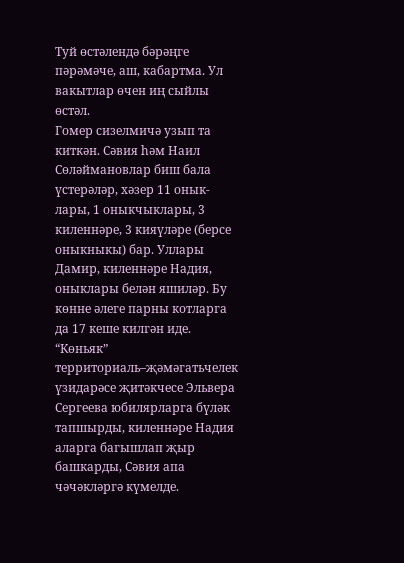Туй өстәлендә бәрәңге пәрәмәче, аш, кабартма. Ул вакытлар өчен иң сыйлы өстәл.
Гомер сизелмичә узып та киткән. Сәвия һәм Наил Сөләймановлар биш бала үстерәләр, хәзер 11 онык- лары, 1 оныкчыклары, 3 киленнәре, 3 кияүләре (берсе оныкныкы) бар. Уллары Дамир, киленнәре Надия, оныклары белән яшиләр. Бу көнне әлеге парны котларга да 17 кеше килгән иде. “Көньяк” территориаль–җәмәгатьчелек үзидарәсе җитәкчесе Эльвера Сергеева юбилярларга бүләк тапшырды, киленнәре Надия аларга багышлап җыр башкарды, Сәвия апа чәчәкләргә күмелде.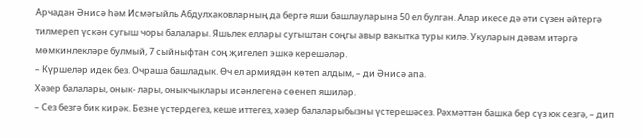Арчадан Әнисә һәм Исмәгыйль Абдулхаковларның да бергә яши башлауларына 50 ел булган. Алар икесе дә әти сүзен әйтергә тилмереп үскән сугыш чоры балалары. Яшьлек еллары сугыштан соңгы авыр вакытка туры килә. Укуларын дәвам итәргә мөмкинлекләре булмый, 7 сыйныфтан соң җигелеп эшкә керешәләр.
– Күршеләр идек без. Очраша башладык. Өч ел армиядән көтеп алдым, – ди Әнисә апа.
Хәзер балалары, онык- лары, оныкчыклары исәнлегенә сөенеп яшиләр.
– Сез безгә бик кирәк. Безне үстердегез, кеше иттегез, хәзер балаларыбызны үстерешәсез. Рәхмәттән башка бер сүз юк сезгә, – дип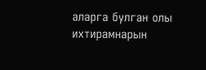аларга булган олы ихтирамнарын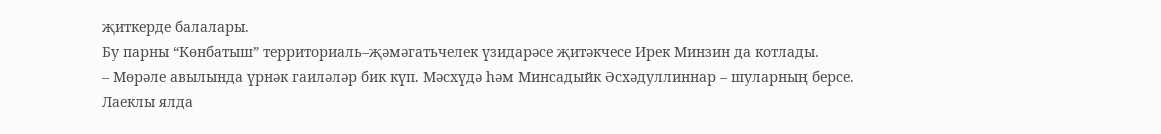җиткерде балалары.
Бу парны “Көнбатыш” территориаль–җәмәгатьчелек үзидарәсе җитәкчесе Ирек Минзин да котлады.
– Мөрәле авылында үрнәк гаиләләр бик күп. Мәсхүдә һәм Минсадыйк Әсхәдуллиннар – шуларның берсе. Лаеклы ялда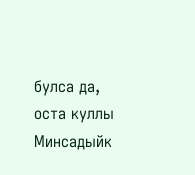булса да, оста куллы Минсадыйк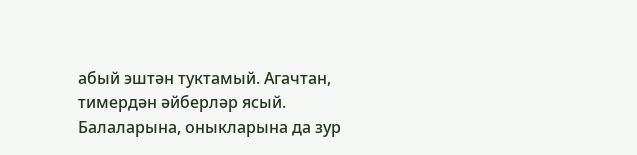абый эштән туктамый. Агачтан, тимердән әйберләр ясый. Балаларына, оныкларына да зур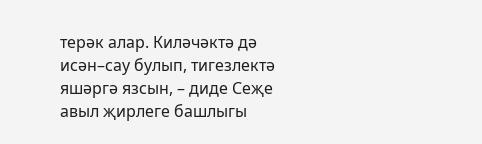терәк алар. Киләчәктә дә исән–сау булып, тигезлектә яшәргә язсын, – диде Сеҗе авыл җирлеге башлыгы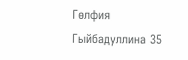Гөлфия Гыйбадуллина 35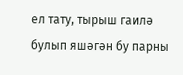ел тату, тырыш гаилә булып яшәгән бу парны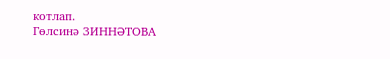котлап.
Гөлсинә ЗИННӘТОВА